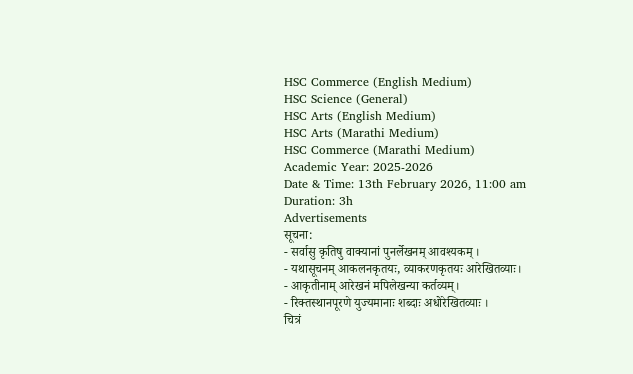HSC Commerce (English Medium)
HSC Science (General)
HSC Arts (English Medium)
HSC Arts (Marathi Medium)
HSC Commerce (Marathi Medium)
Academic Year: 2025-2026
Date & Time: 13th February 2026, 11:00 am
Duration: 3h
Advertisements
सूचना:
- सर्वासु कृतिषु वाक्यानां पुनर्लेखनम् आवश्यकम् ।
- यथासूचनम् आकलनकृतयः, व्याकरणकृतयः आरेखितव्याः।
- आकृतीनाम् आरेखनं मपिलेखन्या कर्तव्यम्।
- रिक्तस्थानपूरणे युज्यमानाः शब्दाः अधोरेखितव्याः ।
चित्रं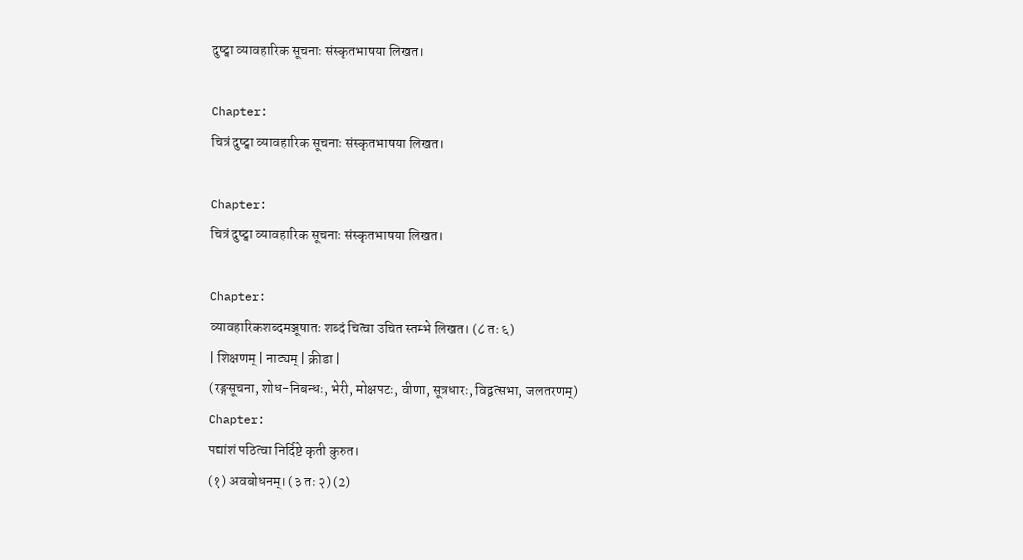दुष्ट्वा व्यावहारिक सूचनाः संस्कृतभाषया लिखत।

Chapter:
चित्रं दुष्ट्वा व्यावहारिक सूचनाः संस्कृतभाषया लिखत।

Chapter:
चित्रं दुष्ट्वा व्यावहारिक सूचनाः संस्कृतभाषया लिखत।

Chapter:
व्यावहारिकशब्दमञ्जूषातः शब्दं चित्वा उचित स्तम्भे लिखत। (८ तः ६)
| शिक्षणम् | नाट्यम् | क्रीडा |
(रङ्गसूचना, शोध-निबन्धः, भेरी, मोक्षपटः, वीणा, सूत्रधारः, विद्वत्सभा, जलतरणम्)
Chapter:
पद्यांशं पठित्वा निर्दिष्टे कृती कुरुत।
(१) अवबोधनम्। (३ तः २) (2)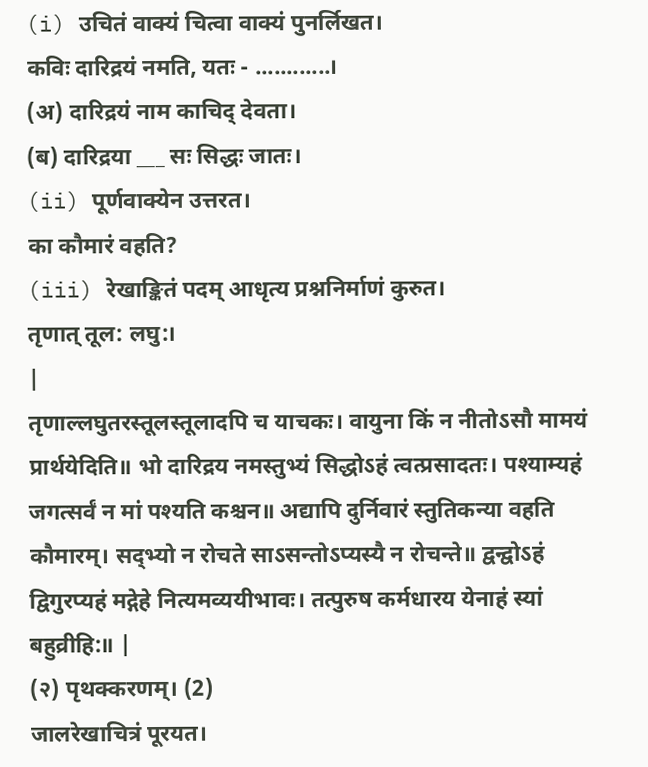(i) उचितं वाक्यं चित्वा वाक्यं पुनर्लिखत।
कविः दारिद्रयं नमति, यतः - ............।
(अ) दारिद्रयं नाम काचिद् देवता।
(ब) दारिद्रया ___ सः सिद्धः जातः।
(ii) पूर्णवाक्येन उत्तरत।
का कौमारं वहति?
(iii) रेखाङ्कितं पदम् आधृत्य प्रश्ननिर्माणं कुरुत।
तृणात् तूल: लघु:।
|
तृणाल्लघुतरस्तूलस्तूलादपि च याचकः। वायुना किं न नीतोऽसौ मामयं प्रार्थयेदिति॥ भो दारिद्रय नमस्तुभ्यं सिद्धोऽहं त्वत्प्रसादतः। पश्याम्यहं जगत्सर्वं न मां पश्यति कश्चन॥ अद्यापि दुर्निवारं स्तुतिकन्या वहति कौमारम्। सद्भ्यो न रोचते साऽसन्तोऽप्यस्यै न रोचन्ते॥ द्वन्द्वोऽहं द्विगुरप्यहं मद्गेहे नित्यमव्ययीभावः। तत्पुरुष कर्मधारय येनाहं स्यां बहुव्रीहि:॥ |
(२) पृथक्करणम्। (2)
जालरेखाचित्रं पूरयत।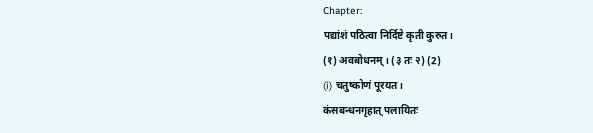Chapter:
पद्यांशं पठित्वा निर्दिष्टे कृती कुरुत।
(१) अवबोधनम्। (३ तः २) (2)
(i) चतुष्कोणं पूरयत।
कंसबन्धनगृहात् पलायितः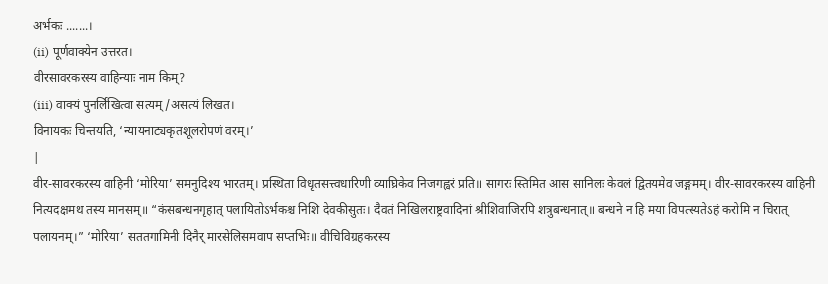अर्भकः .......।
(ii) पूर्णवाक्येन उत्तरत।
वीरसावरकरस्य वाहिन्याः नाम किम्?
(iii) वाक्यं पुनर्लिखित्वा सत्यम्/असत्यं लिखत।
विनायकः चिन्तयति, ‘न्यायनाट्यकृतशूलरोपणं वरम्।’
|
वीर-सावरकरस्य वाहिनी ‘मोरिया’ समनुदिश्य भारतम्। प्रस्थिता विधृतसत्त्वधारिणी व्याघ्रिकेव निजगह्वरं प्रति॥ सागरः स्तिमित आस सानिलः केवलं द्वितयमेव जङ्गमम्। वीर-सावरकरस्य वाहिनी नित्यदक्षमथ तस्य मानसम्॥ “कंसबन्धनगृहात् पलायितोऽर्भकश्च निशि देवकीसुतः। दैवतं निखिलराष्ट्रवादिनां श्रीशिवाजिरपि शत्रुबन्धनात्॥ बन्धने न हि मया विपत्स्यतेऽहं करोमि न चिरात् पलायनम्।” ‘मोरिया’ सततगामिनी दिनैर् मारसेलिसमवाप सप्तभिः॥ वीचिविग्रहकरस्य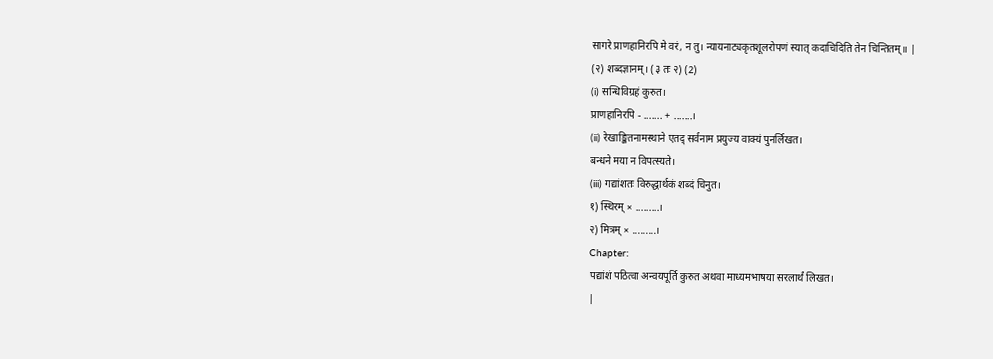सागरे प्राणहानिरपि मे वरं, न तु। न्यायनाट्यकृतशूलरोपणं स्यात् कदाचिदिति तेन चिन्तितम्॥ |
(२) शब्दज्ञानम्। (३ तः २) (2)
(i) सन्धिविग्रहं कुरुत।
प्राणहानिरपि - ....... + .......।
(ii) रेखाङ्कितनामस्थाने एतद् सर्वनाम प्रयुज्य वाक्यं पुनर्लिखत।
बन्धने मया न विपत्स्यते।
(iii) गद्यांशतः विरुद्धार्थकं शब्दं चिनुत।
१) स्थिरम् × .........।
२) मित्रम् × .........।
Chapter:
पद्यांशं पठित्वा अन्वयपूर्ति कुरुत अथवा माध्यमभाषया सरलार्थं लिखत।
|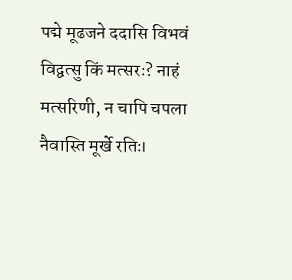पद्मे मूढजने ददासि विभवं विद्वत्सु किं मत्सरः? नाहं मत्सरिणी, न चापि चपला नैवास्ति मूर्खे रतिः।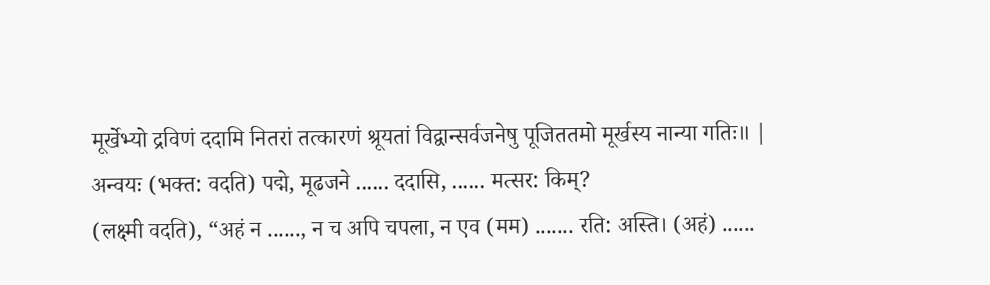मूर्खेभ्यो द्रविणं ददामि नितरां तत्कारणं श्रूयतां विद्वान्सर्वजनेषु पूजिततमो मूर्खस्य नान्या गतिः॥ |
अन्वयः (भक्त: वदति) पद्मे, मूढजने ...... ददासि, ...... मत्सर: किम्?
(लक्ष्मी वदति), “अहं न ......, न च अपि चपला, न एव (मम) ....... रति: अस्ति। (अहं) ......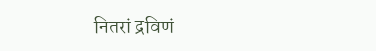नितरां द्रविणं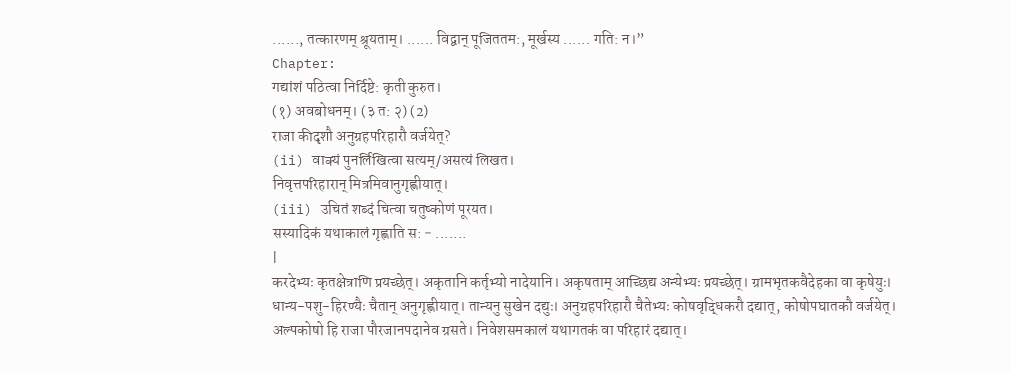......, तत्कारणम् श्रूयताम्। ...... विद्वान् पूजिततम:, मूर्खस्य ...... गति: न।”
Chapter:
गद्यांशं पठित्वा निर्दिष्टे: कृती कुरुत।
(१) अवबोधनम्। (३ त: २) (2)
राजा कीदृशौ अनुग्रहपरिहारौ वर्जयेत्?
(ii) वाक्यं पुनर्लिखित्वा सत्यम्/असत्यं लिखत।
निवृत्तपरिहारान् मित्रमिवानुगृह्णीयात्।
(iii) उचितं शब्दं चित्वा चतुष्कोणं पूरयत।
सस्यादिकं यथाकालं गृह्णाति स: − .......
|
करदेभ्यः कृतक्षेत्राणि प्रयच्छेत्। अकृतानि कर्तृभ्यो नादेयानि। अकृषताम् आच्छिद्य अन्येभ्यः प्रयच्छेत्। ग्रामभृतकवैदेहका वा कृषेयुः। धान्य-पशु-हिरण्यैः चैतान् अनुगृह्णीयात्। तान्यनु सुखेन दद्युः। अनुग्रहपरिहारौ चैतेभ्यः कोषवृद्धिकरौ दद्यात्, कोषोपघातकौ वर्जयेत्। अल्पकोषो हि राजा पौरजानपदानेव ग्रसते। निवेशसमकालं यथागतकं वा परिहारं दद्यात्।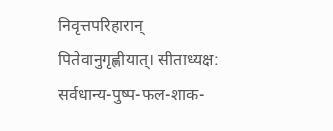निवृत्तपरिहारान् पितेवानुगृह्णीयात्। सीताध्यक्ष: सर्वधान्य-पुष्प-फल-शाक-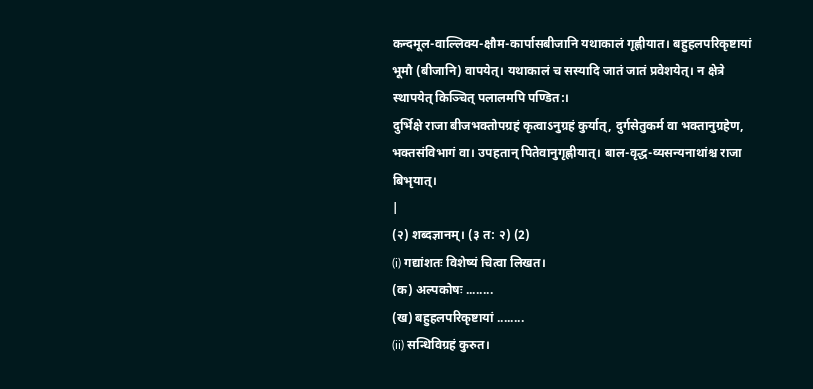कन्दमूल-वाल्लिक्य-क्षौम-कार्पासबीजानि यथाकालं गृह्णीयात। बहुहलपरिकृष्टायां भूमौ (बीजानि) वापयेत्। यथाकालं च सस्यादि जातं जातं प्रवेशयेत्। न क्षेत्रे स्थापयेत् किञ्चित् पलालमपि पण्डित:।
दुर्भिक्षे राजा बीजभक्तोपग्रहं कृत्वाऽनुग्रहं कुर्यात्, दुर्गसेतुकर्म वा भक्तानुग्रहेण, भक्तसंविभागं वा। उपहतान् पितेवानुगृह्णीयात्। बाल-वृद्ध-व्यसन्यनाथांश्च राजा बिभृयात्।
|
(२) शब्दज्ञानम्। (३ त: २) (2)
(i) गद्यांशतः विशेष्यं चित्वा लिखत।
(क) अल्पकोषः ........
(ख) बहुहलपरिकृष्टायां ........
(ii) सन्धिविग्रहं कुरुत।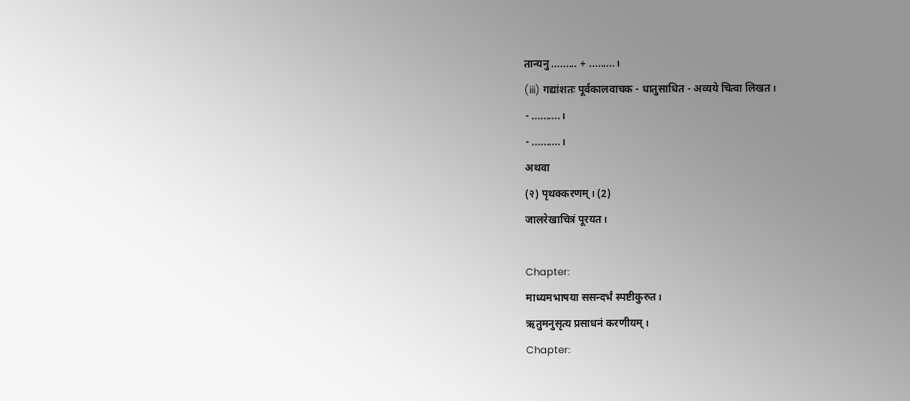तान्यनु ......... + .........।
(iii) गद्यांशतः पूर्वकालवाचक - धातुसाधित - अव्यये चित्वा लिखत।
- ..........।
- ..........।
अथवा
(२) पृथक्करणम्। (2)
जालरेखाचित्रं पूरयत।

Chapter:
माध्यमभाषया ससन्दर्भं स्पष्टीकुरुत।
ऋतुमनुसृत्य प्रसाधनं करणीयम्।
Chapter: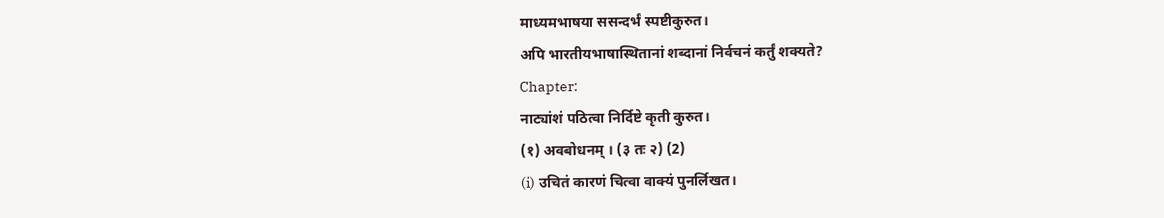माध्यमभाषया ससन्दर्भं स्पष्टीकुरुत।
अपि भारतीयभाषास्थितानां शब्दानां निर्वचनं कर्तुं शक्यते?
Chapter:
नाट्यांशं पठित्वा निर्दिष्टे कृती कुरुत।
(१) अवबोधनम् । (३ तः २) (2)
(i) उचितं कारणं चित्वा वाक्यं पुनर्लिखत।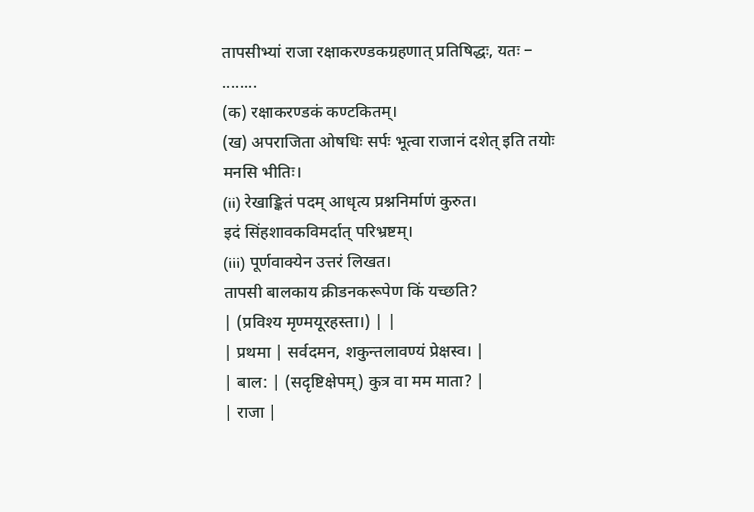तापसीभ्यां राजा रक्षाकरण्डकग्रहणात् प्रतिषिद्धः, यतः − ........
(क) रक्षाकरण्डकं कण्टकितम्।
(ख) अपराजिता ओषधिः सर्पः भूत्वा राजानं दशेत् इति तयोः मनसि भीतिः।
(ii) रेखाङ्कितं पदम् आधृत्य प्रश्ननिर्माणं कुरुत।
इदं सिंहशावकविमर्दात् परिभ्रष्टम्।
(iii) पूर्णवाक्येन उत्तरं लिखत।
तापसी बालकाय क्रीडनकरूपेण किं यच्छति?
| (प्रविश्य मृण्मयूरहस्ता।) | |
| प्रथमा | सर्वदमन, शकुन्तलावण्यं प्रेक्षस्व। |
| बाल: | (सदृष्टिक्षेपम्) कुत्र वा मम माता? |
| राजा |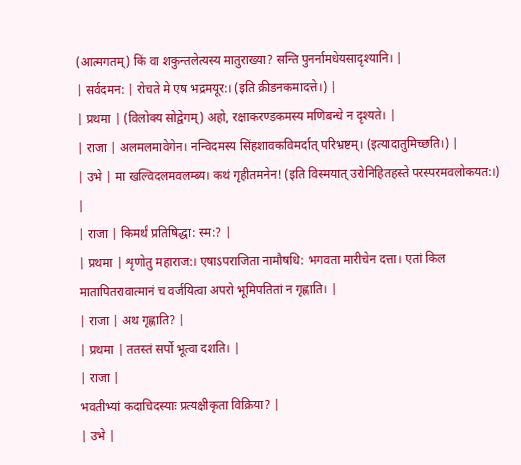(आत्मगतम्) किं वा शकुन्तलेत्यस्य मातुराख्या? सन्ति पुनर्नामधेयसादृश्यानि। |
| सर्वदमन: | रोचते मे एष भद्रमयूर:। (इति क्रीडनकमादत्ते।) |
| प्रथमा | (विलोक्य सोद्वेगम्) अहो, रक्षाकरण्डकमस्य मणिबन्धे न दृश्यते। |
| राजा | अलमलमावेगेन। नन्विदमस्य सिंहशावकविमर्दात् परिभ्रष्टम्। (इत्यादातुमिच्छति।) |
| उभे | मा खल्विदलमवलम्ब्य। कथं गृहीतमनेन! (इति विस्मयात् उरोनिहितहस्ते परस्परमवलोकयत:।) |
| राजा | किमर्थं प्रतिषिद्धा: स्म:? |
| प्रथमा | शृणोतु महाराज:। एषाऽपराजिता नामौषधि: भगवता मारीचेन दत्ता। एतां किल मातापितरावात्मानं च वर्जयित्वा अपरो भूमिपतितां न गृह्णाति। |
| राजा | अथ गृह्णाति? |
| प्रथमा | ततस्तं सर्पो भूत्वा दशति। |
| राजा |
भवतीभ्यां कदाचिदस्याः प्रत्यक्षीकृता विक्रिया? |
| उभे |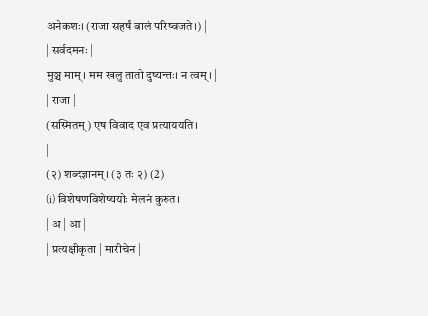अनेकशः। (राजा सहर्षं बालं परिष्वजते।) |
| सर्वदमनः |
मुञ्च माम्। मम खलु तातो दुष्यन्तः। न त्वम्। |
| राजा |
(सस्मितम्) एष विवाद एव प्रत्याययति।
|
(२) शब्दज्ञानम्। (३ तः २) (2)
(i) विशेषणविशेष्ययोः मेलनं कुरुत।
| अ | आ |
| प्रत्यक्षीकृता | मारीचेन |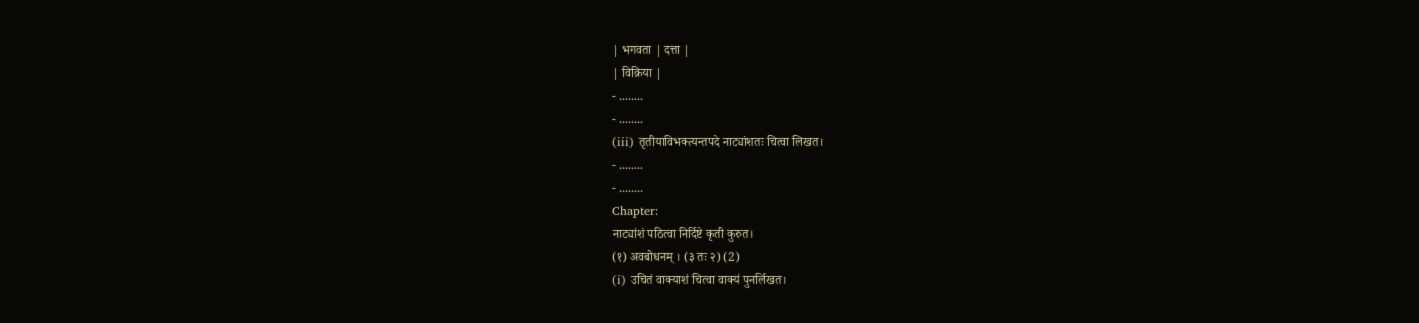| भगवता | दत्ता |
| विक्रिया |
- ........
- ........
(iii) तृतीयाविभक्त्यन्तपदे नाट्यांशतः चित्वा लिखत।
- ........
- ........
Chapter:
नाट्यांशं पठित्वा निर्दिष्टे कृती कुरुत।
(१) अवबोधनम् । (३ तः २) (2)
(i) उचितं वाक्याशं चित्वा वाक्यं पुनर्लिखत।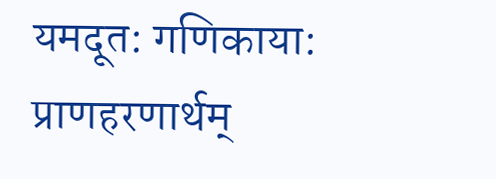यमदूत: गणिकाया: प्राणहरणार्थम्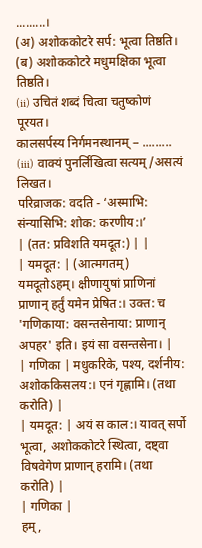.........।
(अ) अशोककोटरे सर्प: भूत्वा तिष्ठति।
(ब) अशोककोटरे मधुमक्षिका भूत्वा तिष्ठति।
(ii) उचितं शब्दं चित्वा चतुष्कोणं पूरयत।
कालसर्पस्य निर्गमनस्थानम् − .........
(iii) वाक्यं पुनर्लिखित्वा सत्यम्/असत्यं लिखत।
परिव्राजक: वदति - ‘अस्माभि: संन्यासिभि: शोक: करणीय:।’
| (तत: प्रविशति यमदूत:) | |
| यमदूत: | (आत्मगतम्) यमदूतोऽहम्। क्षीणायुषां प्राणिनां प्राणान् हर्तुं यमेन प्रेषित:। उक्त: च 'गणिकाया: वसन्तसेनाया: प्राणान् अपहर' इति। इयं सा वसन्तसेना। |
| गणिका | मधुकरिके, पश्य, दर्शनीय: अशोककिसलय:। एनं गृह्णामि। (तथा करोति) |
| यमदूत: | अयं स काल:। यावत् सर्पो भूत्वा, अशोककोटरे स्थित्वा, दष्ट्वा विषवेगेण प्राणान् हरामि। (तथा करोति) |
| गणिका |
हम्,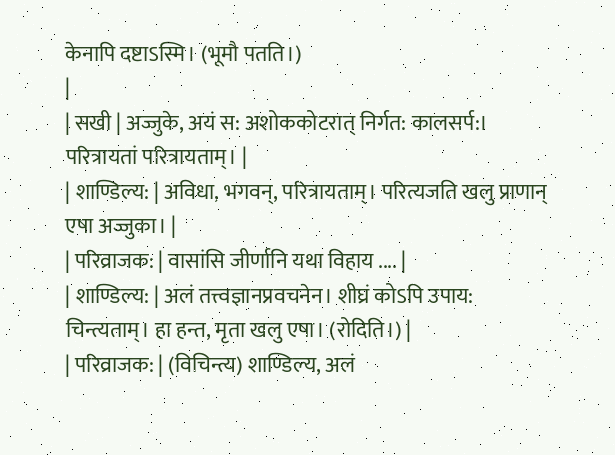केनापि दष्टाऽस्मि। (भूमौ पतति।)
|
| सखी | अज्जुके, अयं स: अशोककोटरात् निर्गत: कालसर्प:। परित्रायतां परित्रायताम्। |
| शाण्डिल्य: | अविधा, भगवन्, परित्रायताम्। परित्यजति खलु प्राणान् एषा अज्जुका। |
| परिव्राजक: | वासांसि जीर्णानि यथा विहाय .... |
| शाण्डिल्य: | अलं तत्त्वज्ञानप्रवचनेन। शीघ्रं कोऽपि उपाय: चिन्त्यताम्। हा हन्त, मृता खलु एषा। (रोदिति।) |
| परिव्राजक: | (विचिन्त्य) शाण्डिल्य, अलं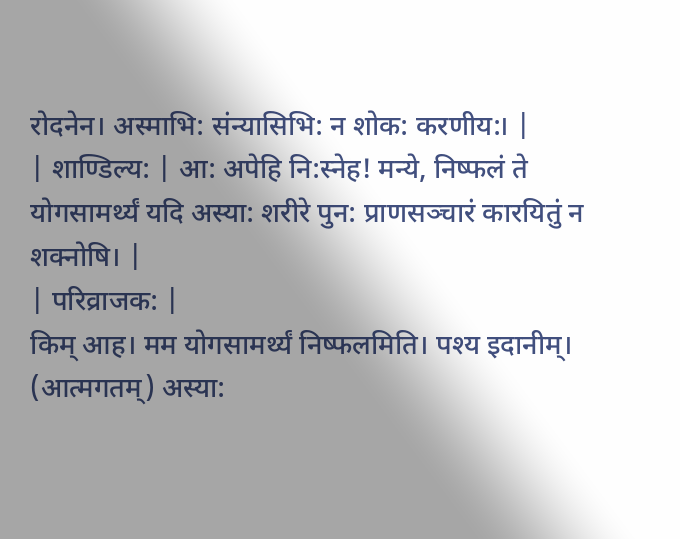रोदनेन। अस्माभि: संन्यासिभि: न शोक: करणीय:। |
| शाण्डिल्य: | आ: अपेहि नि:स्नेह! मन्ये, निष्फलं ते योगसामर्थ्यं यदि अस्या: शरीरे पुन: प्राणसञ्चारं कारयितुं न शक्नोषि। |
| परिव्राजक: |
किम् आह। मम योगसामर्थ्यं निष्फलमिति। पश्य इदानीम्। (आत्मगतम्) अस्या: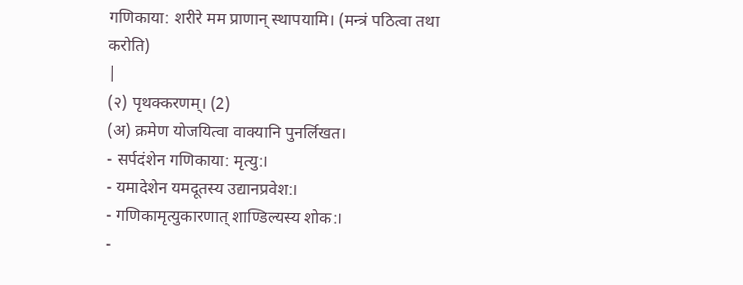गणिकाया: शरीरे मम प्राणान् स्थापयामि। (मन्त्रं पठित्वा तथा करोति)
|
(२) पृथक्करणम्। (2)
(अ) क्रमेण योजयित्वा वाक्यानि पुनर्लिखत।
- सर्पदंशेन गणिकाया: मृत्यु:।
- यमादेशेन यमदूतस्य उद्यानप्रवेश:।
- गणिकामृत्युकारणात् शाण्डिल्यस्य शोक:।
-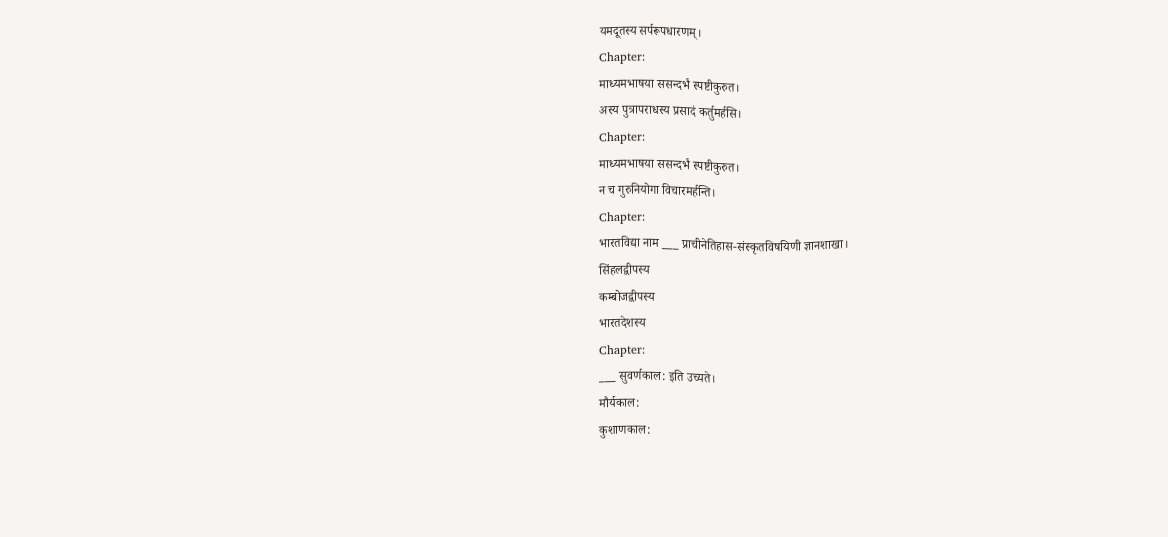यमदूतस्य सर्परूपधारणम्।
Chapter:
माध्यमभाषया ससन्दर्भं स्पष्टीकुरुत।
अस्य पुत्रापराधस्य प्रसादं कर्तुमर्हसि।
Chapter:
माध्यमभाषया ससन्दर्भं स्पष्टीकुरुत।
न च गुरुनियोगा विचारमर्हन्ति।
Chapter:
भारतविद्या नाम ___ प्राचीनेतिहास-संस्कृतविषयिणी ज्ञानशाखा।
सिंहलद्वीपस्य
कम्बोजद्वीपस्य
भारतदेशस्य
Chapter:
___ सुवर्णकाल: इति उच्यते।
मौर्यकाल:
कुशाणकाल: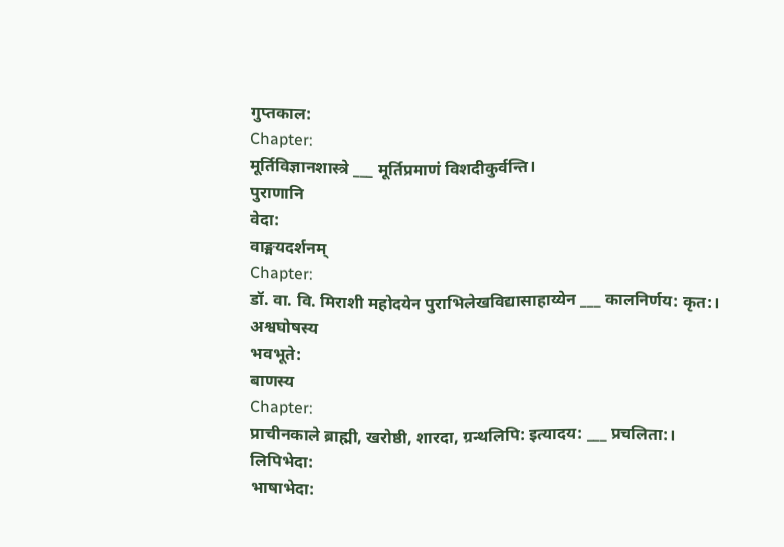गुप्तकाल:
Chapter:
मूर्तिविज्ञानशास्त्रे ___ मूर्तिप्रमाणं विशदीकुर्वन्ति।
पुराणानि
वेदा:
वाङ्मयदर्शनम्
Chapter:
डॉ. वा. वि. मिराशी महोदयेन पुराभिलेखविद्यासाहाय्येन ___ कालनिर्णय: कृत:।
अश्वघोषस्य
भवभूते:
बाणस्य
Chapter:
प्राचीनकाले ब्राह्मी, खरोष्ठी, शारदा, ग्रन्थलिपि: इत्यादय: ___ प्रचलिता:।
लिपिभेदा:
भाषाभेदा: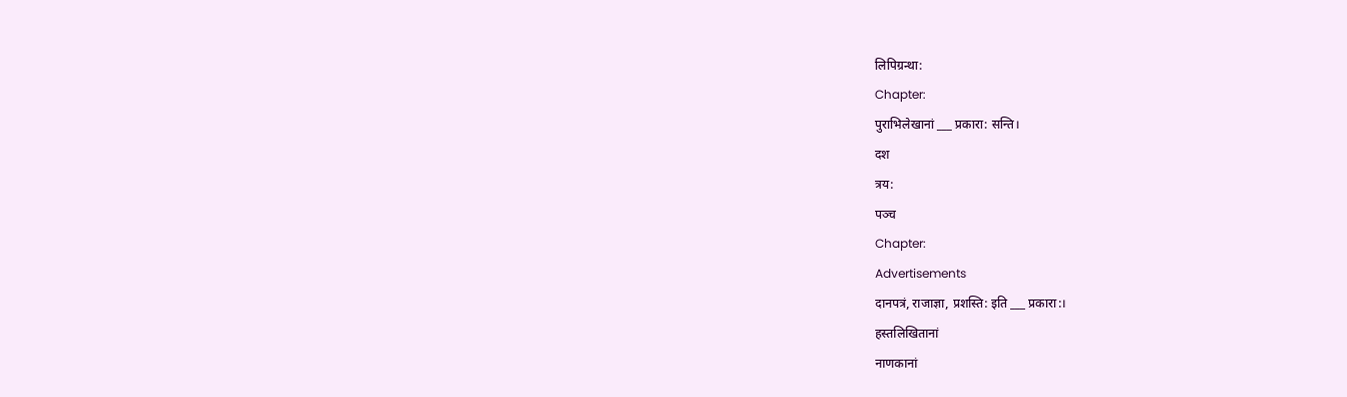लिपिग्रन्था:
Chapter:
पुराभिलेखानां ___ प्रकारा: सन्ति।
दश
त्रय:
पञ्च
Chapter:
Advertisements
दानपत्रं, राजाज्ञा, प्रशस्ति: इति ___ प्रकारा:।
हस्तलिखितानां
नाणकानां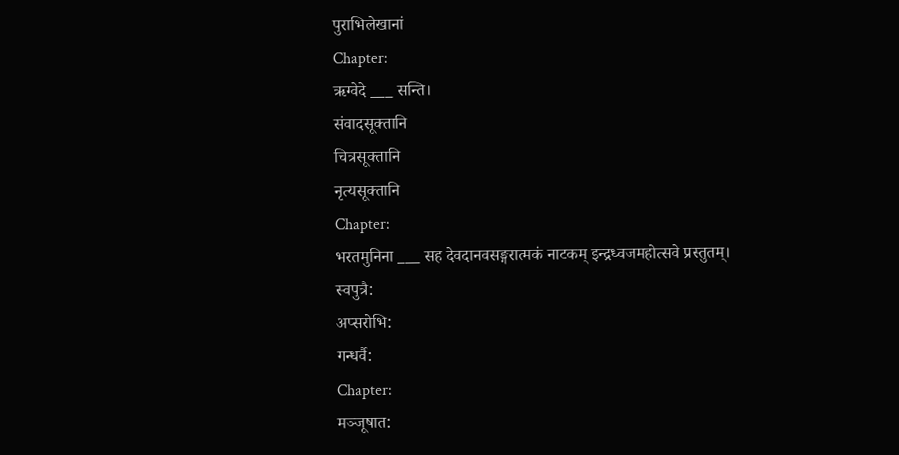पुराभिलेखानां
Chapter:
ऋग्वेदे ___ सन्ति।
संवादसूक्तानि
चित्रसूक्तानि
नृत्यसूक्तानि
Chapter:
भरतमुनिना ___ सह देवदानवसङ्गरात्मकं नाटकम् इन्द्रध्वजमहोत्सवे प्रस्तुतम्।
स्वपुत्रै:
अप्सरोभि:
गन्धर्वै:
Chapter:
मञ्जूषात: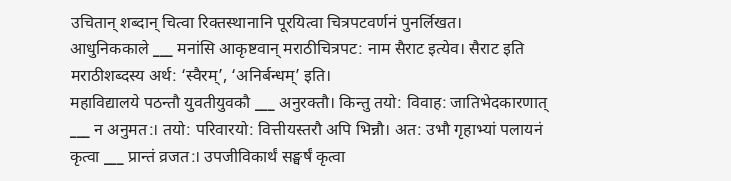उचितान् शब्दान् चित्वा रिक्तस्थानानि पूरयित्वा चित्रपटवर्णनं पुनर्लिखत।
आधुनिककाले ___ मनांसि आकृष्टवान् मराठीचित्रपट: नाम सैराट इत्येव। सैराट इति मराठीशब्दस्य अर्थ: ‘स्वैरम्’, ‘अनिर्बन्धम्’ इति।
महाविद्यालये पठन्तौ युवतीयुवकौ ___ अनुरक्तौ। किन्तु तयो: विवाह: जातिभेदकारणात् ___ न अनुमत:। तयो: परिवारयो: वित्तीयस्तरौ अपि भिन्नौ। अत: उभौ गृहाभ्यां पलायनं कृत्वा ___ प्रान्तं व्रजत:। उपजीविकार्थं सङ्घर्षं कृत्वा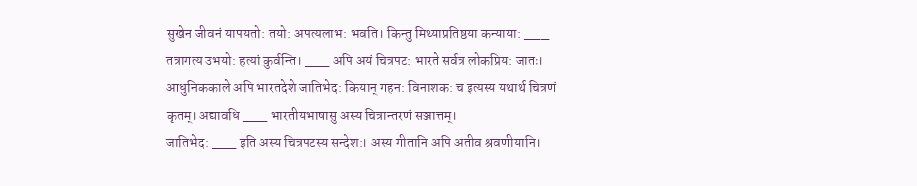सुखेन जीवनं यापयतो: तयो: अपत्यलाभ: भवति। किन्तु मिथ्याप्रतिष्ठया कन्याया: ___ तत्रागत्य उभयो: हत्यां कुर्वन्ति। ___ अपि अयं चित्रपट: भारते सर्वत्र लोकप्रिय: जातः। आधुनिककाले अपि भारतदेशे जातिभेद: कियान् गहन: विनाशक: च इत्यस्य यथार्थ चित्रणं कृतम्। अद्यावधि ___ भारतीयभाषासु अस्य चित्रान्तरणं सञ्जात्तम्।
जातिभेद: ___ इति अस्य चित्रपटस्य सन्देश:। अस्य गीतानि अपि अतीव श्रवणीयानि।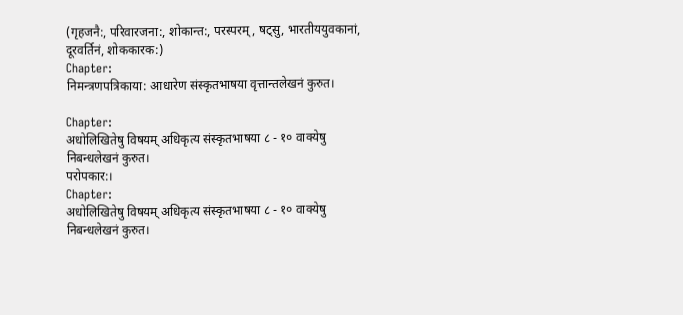(गृहजनै:, परिवारजना:, शोकान्त:, परस्परम्, षट्सु, भारतीययुवकानां, दूरवर्तिनं, शोककारक:)
Chapter:
निमन्त्रणपत्रिकाया: आधारेण संस्कृतभाषया वृत्तान्तलेखनं कुरुत।

Chapter:
अधोलिखितेषु विषयम् अधिकृत्य संस्कृतभाषया ८ - १० वाक्येषु निबन्धलेखनं कुरुत।
परोपकार:।
Chapter:
अधोलिखितेषु विषयम् अधिकृत्य संस्कृतभाषया ८ - १० वाक्येषु निबन्धलेखनं कुरुत।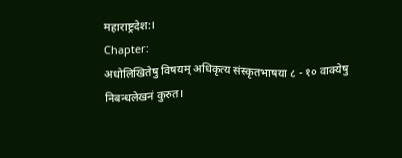महाराष्ट्रदेश:।
Chapter:
अधोलिखितेषु विषयम् अधिकृत्य संस्कृतभाषया ८ - १० वाक्येषु निबन्धलेखनं कुरुत।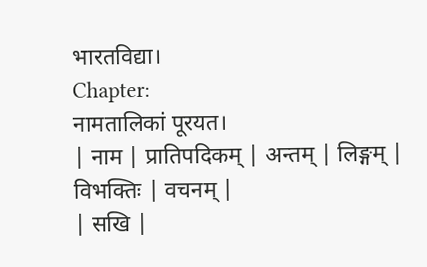भारतविद्या।
Chapter:
नामतालिकां पूरयत।
| नाम | प्रातिपदिकम् | अन्तम् | लिङ्गम् | विभक्तिः | वचनम् |
| सखि |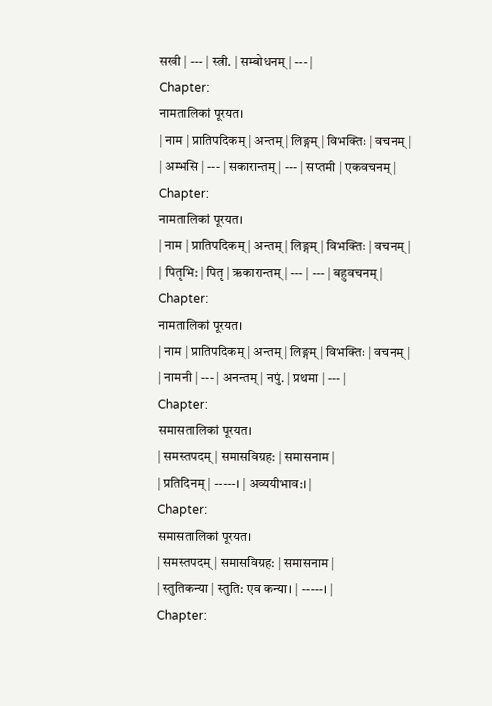सखी | --- | स्त्री. | सम्बोधनम् | --- |
Chapter:
नामतालिकां पूरयत।
| नाम | प्रातिपदिकम् | अन्तम् | लिङ्गम् | विभक्तिः | वचनम् |
| अम्भसि | --- | सकारान्तम् | --- | सप्तमी | एकवचनम् |
Chapter:
नामतालिकां पूरयत।
| नाम | प्रातिपदिकम् | अन्तम् | लिङ्गम् | विभक्तिः | वचनम् |
| पितृभि: | पितृ | ऋकारान्तम् | --- | --- | बहुवचनम् |
Chapter:
नामतालिकां पूरयत।
| नाम | प्रातिपदिकम् | अन्तम् | लिङ्गम् | विभक्तिः | वचनम् |
| नामनी | --- | अनन्तम् | नपुं. | प्रथमा | --- |
Chapter:
समासतालिकां पूरयत।
| समस्तपदम् | समासविग्रह: | समासनाम |
| प्रतिदिनम् | -----। | अव्ययीभाव:। |
Chapter:
समासतालिकां पूरयत।
| समस्तपदम् | समासविग्रह: | समासनाम |
| स्तुतिकन्या | स्तुति: एव कन्या। | -----। |
Chapter: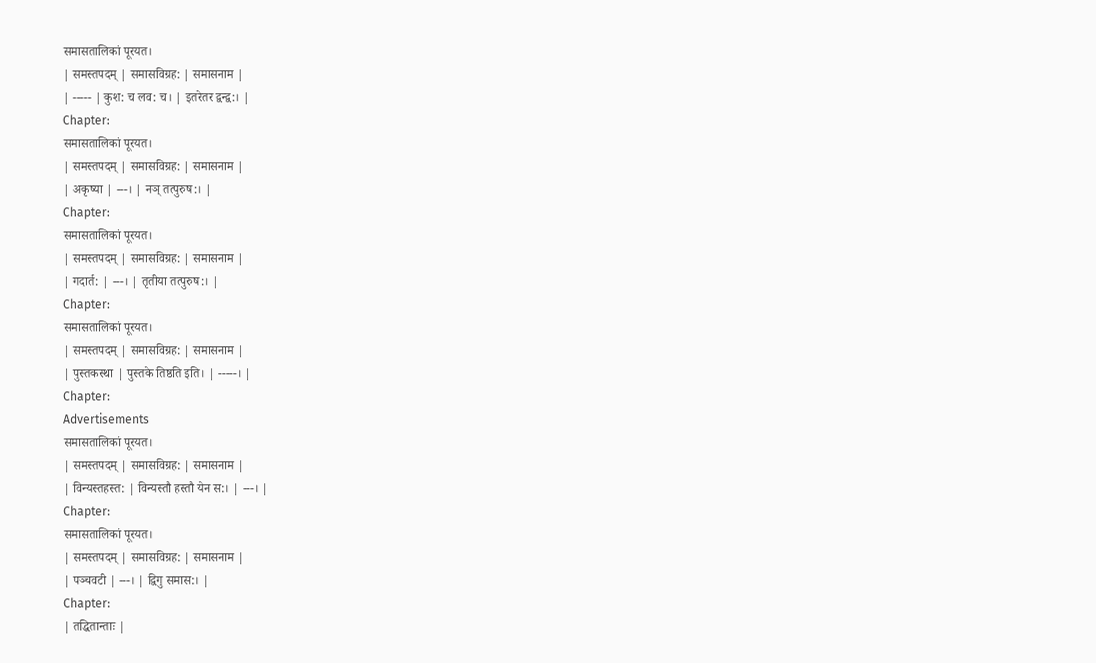समासतालिकां पूरयत।
| समस्तपदम् | समासविग्रह: | समासनाम |
| ----- | कुश: च लव: च। | इतरेतर द्वन्द्व:। |
Chapter:
समासतालिकां पूरयत।
| समस्तपदम् | समासविग्रह: | समासनाम |
| अकृष्या | ---। | नञ् तत्पुरुष:। |
Chapter:
समासतालिकां पूरयत।
| समस्तपदम् | समासविग्रह: | समासनाम |
| गदार्त: | ---। | तृतीया तत्पुरुष:। |
Chapter:
समासतालिकां पूरयत।
| समस्तपदम् | समासविग्रह: | समासनाम |
| पुस्तकस्था | पुस्तके तिष्ठति इति। | -----। |
Chapter:
Advertisements
समासतालिकां पूरयत।
| समस्तपदम् | समासविग्रह: | समासनाम |
| विन्यस्तहस्त: | विन्यस्तौ हस्तौ येन स:। | ---। |
Chapter:
समासतालिकां पूरयत।
| समस्तपदम् | समासविग्रह: | समासनाम |
| पञ्चवटी | ---। | द्विगु समास:। |
Chapter:
| तद्धितान्ताः |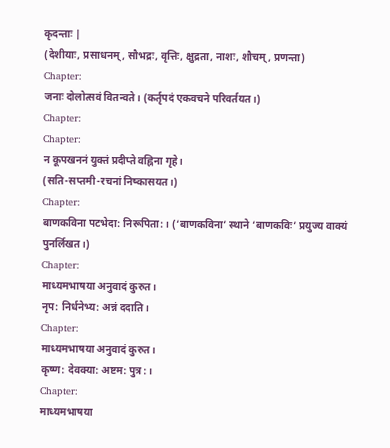कृदन्ताः |
(देशीयाः, प्रसाधनम्, सौभद्रः, वृत्तिः, क्षुद्रता, नाशः, शौचम्, प्रणन्ता)
Chapter:
जनाः दोलोत्सवं वितन्वते। (कर्तृपदं एकवचने परिवर्तयत।)
Chapter:
Chapter:
न कूपखननं युक्तं प्रदीप्ते वह्निना गृहे।
(सति-सप्तमी-रचनां निष्कासयत।)
Chapter:
बाणकविना पटभेदा: निरूपिता:। (‘बाणकविना’ स्थाने ‘बाणकविः’ प्रयुज्य वाक्यं पुनर्लिखत।)
Chapter:
माध्यमभाषया अनुवादं कुरुत।
नृप: निर्धनेभ्य: अन्नं ददाति।
Chapter:
माध्यमभाषया अनुवादं कुरुत।
कृष्ण: देवक्या: अष्टम: पुत्र:।
Chapter:
माध्यमभाषया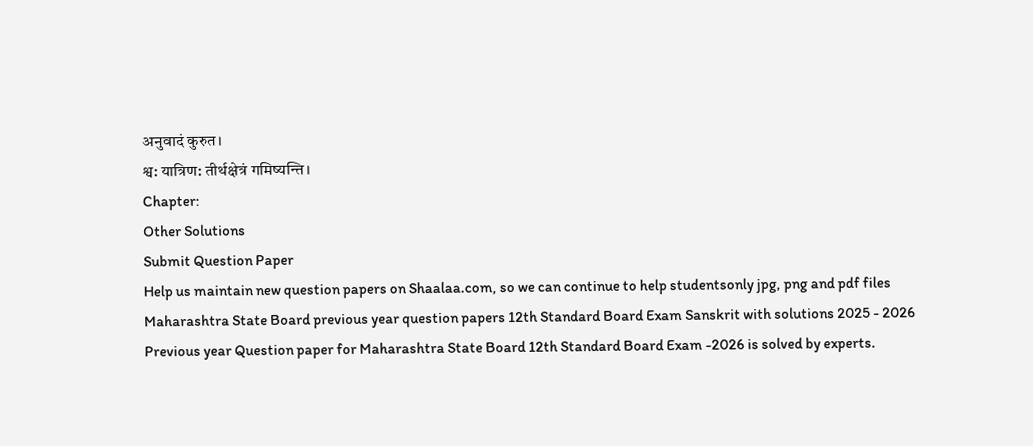अनुवादं कुरुत।
श्व: यात्रिण: तीर्थक्षेत्रं गमिष्यन्ति।
Chapter:
Other Solutions
Submit Question Paper
Help us maintain new question papers on Shaalaa.com, so we can continue to help studentsonly jpg, png and pdf files
Maharashtra State Board previous year question papers 12th Standard Board Exam Sanskrit with solutions 2025 - 2026
Previous year Question paper for Maharashtra State Board 12th Standard Board Exam -2026 is solved by experts.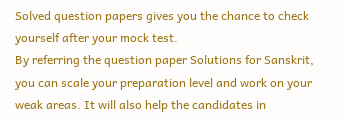Solved question papers gives you the chance to check yourself after your mock test.
By referring the question paper Solutions for Sanskrit, you can scale your preparation level and work on your weak areas. It will also help the candidates in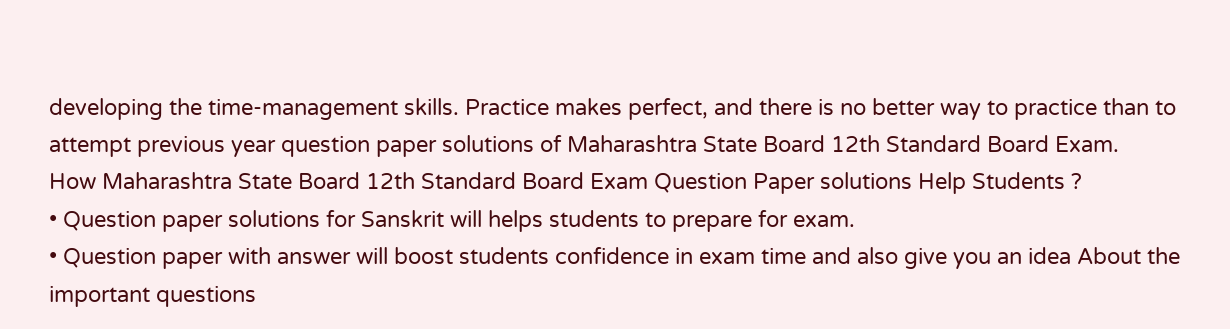developing the time-management skills. Practice makes perfect, and there is no better way to practice than to attempt previous year question paper solutions of Maharashtra State Board 12th Standard Board Exam.
How Maharashtra State Board 12th Standard Board Exam Question Paper solutions Help Students ?
• Question paper solutions for Sanskrit will helps students to prepare for exam.
• Question paper with answer will boost students confidence in exam time and also give you an idea About the important questions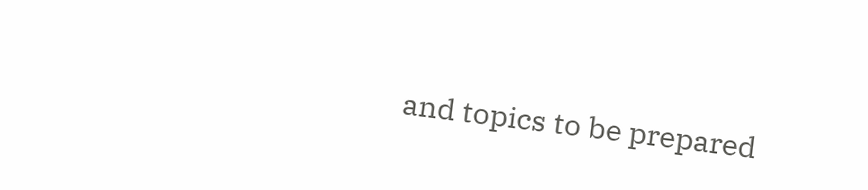and topics to be prepared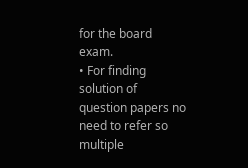for the board exam.
• For finding solution of question papers no need to refer so multiple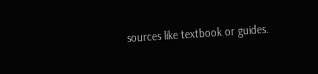sources like textbook or guides.